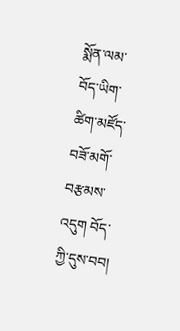སྨོན་ལམ་བོད་ཡིག་ཚིག་མཛོད་བཟོ་མགོ་བརྩམས་འདུག བོད་ཀྱི་དུས་བབ།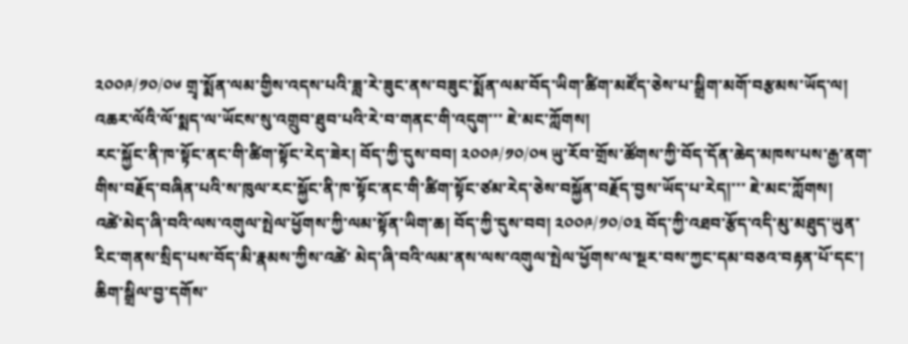༢༠༠༩/༡༠/༠༦ གྲྭ་སྨོན་ལམ་གྱིས་འདས་པའི་ཟླ་རེ་ཟུང་ནས་བཟུང་སྨོན་ལམ་བོད་ཡིག་ཚིག་མཛོད་ཅེས་པ་སྒྲིག་མགོ་བརྩམས་ཡོད་ལ། འཆར་ལོའི་ལོ་སྨད་ལ་ཡོངས་སུ་འགྲུབ་ཐུབ་པའི་རེ་བ་གནང་གི་འདུག་་་ ཇེ་མང་ཀློགས།
རང་སྐྱོང་ནི་ཁ་སྟོང་ནང་གི་ཚིག་སྟོང་རེད་ཟེར། བོད་ཀྱི་དུས་བབ། ༢༠༠༩/༡༠/༠༥ ཡུ་རོབ་གྲོས་ཚོགས་ཀྱི་བོད་དོན་ཆེད་མཁས་པས་རྒྱ་ནག་གིས་བརྗོད་བཞིན་པའི་ས་ཁུལ་རང་སྐྱོང་ནི་ཁ་སྟོང་ནང་གི་ཚིག་སྟོང་ཙམ་རེད་ཅེས་བསྐྱོན་བརྗོད་བྱས་ཡོད་པ་རེད།་་་ ཇེ་མང་ཀློགས།
འཚེ་མེད་ཞི་བའི་ལས་འགུལ་སྤེལ་ཕྱོགས་ཀྱི་ལམ་སྟོན་ཡིག་ཆ། བོད་ཀྱི་དུས་བབ། ༢༠༠༩/༡༠/༠༣ བོད་ཀྱི་འཐབ་རྩོད་འདི་མུ་མཐུད་ཡུན་རིང་གནས་སྲིད་པས་བོད་མི་རྣམས་ཀྱིས་འཚེ་ མེད་ཞི་བའི་ལམ་ནས་ལས་འགུལ་སྤེལ་ཕྱོགས་ལ་སྔར་བས་ཀྱང་དམ་བཅའ་བརྟན་པོ་དང་། ཆིག་སྒྲིལ་བྱ་དགོས་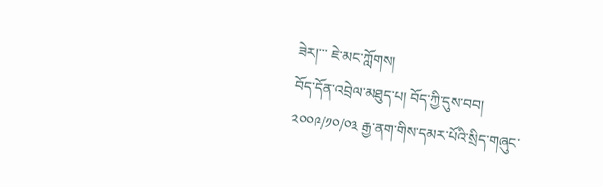ཟེར།་་་ ཇེ་མང་ཀློགས།
བོད་དོན་འབྲེལ་མཐུད་པ། བོད་ཀྱི་དུས་བབ། ༢༠༠༩/༡༠/༠༣ རྒྱ་ནག་གིས་དམར་པོའི་སྲིད་གཞུང་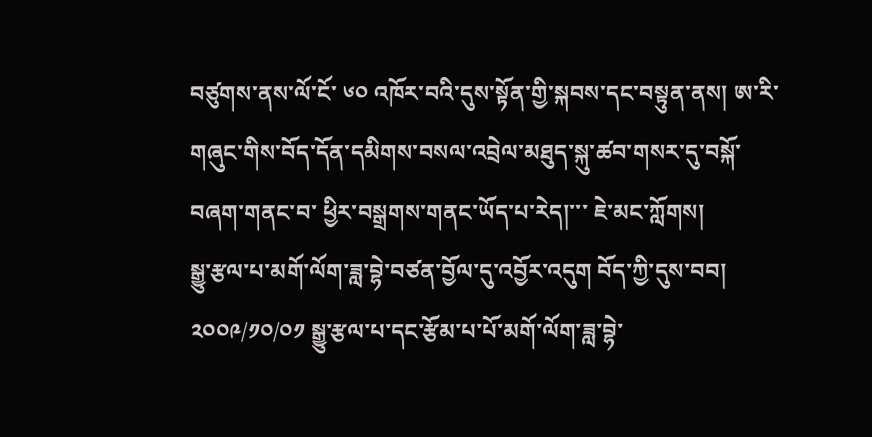བཙུགས་ནས་ལོ་ངོ་ ༦༠ འཁོར་བའི་དུས་སྟོན་གྱི་སྐབས་དང་བསྟུན་ནས། ཨ་རི་གཞུང་གིས་བོད་དོན་དམིགས་བསལ་འབྲེལ་མཐུད་སྐུ་ཚབ་གསར་དུ་བསྐོ་བཞག་གནང་བ་ ཕྱིར་བསྒྲགས་གནང་ཡོད་པ་རེད།་་་ ཇེ་མང་ཀློགས།
སྒྱུ་རྩལ་པ་མགོ་ལོག་ཟླ་བྷེ་བཙན་བྱོལ་དུ་འབྱོར་འདུག བོད་ཀྱི་དུས་བབ། ༢༠༠༩/༡༠/༠༡ སྒྱུ་རྩལ་པ་དང་རྩོམ་པ་པོ་མགོ་ལོག་ཟླ་བྷེ་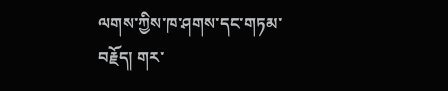ལགས་ཀྱིས་ཁ་ཤགས་དང་གཏམ་བརྗོད། གར་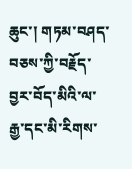ཆུང་། གཏམ་བཤད་བཅས་ཀྱི་བརྗོད་བྱར་བོད་མིའི་ལ་རྒྱ་དང་མི་རིགས་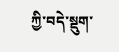ཀྱི་བདེ་སྡུག་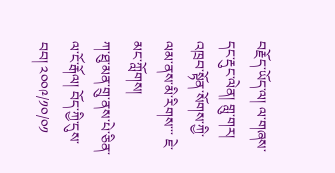བརྗོད་ཡོད་ལ། ལ་གཞས་དང་རྡུང་ལེན། གླུ་གར། འཁྲབ་སྟོན་སོགས་ཀྱི་ལམ་ནས་མི་རིགས་་་ ཇེ་མང་ཀློགས།
ཀ་ཐུ་མན་གྲུ་ནས་པེ་ཅིན་ལ་ངོ་རྒོལ། བོད་ཀྱི་དུས་བབ། ༢༠༠༩/༡༠/༠༡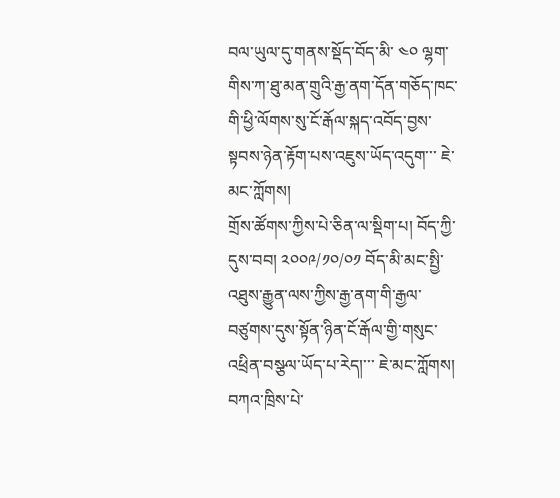བལ་ཡུལ་དུ་གནས་སྡོད་བོད་མི་ ༤༠ ལྷག་གིས་ཀ་ཐུ་མན་གྲུའི་རྒྱ་ནག་དོན་གཅོད་ཁང་གི་ཕྱི་ལོགས་སུ་ངོ་རྒོལ་སྐད་འབོད་བྱས་སྟབས་ཉེན་རྟོག་པས་འཇུས་ཡོད་འདུག་་་ ཇེ་མང་ཀློགས།
གྲོས་ཚོགས་ཀྱིས་པེ་ཅིན་ལ་སྡིག་པ། བོད་ཀྱི་དུས་བབ། ༢༠༠༩/༡༠/༠༡ བོད་མི་མང་སྤྱི་འཐུས་རྒྱུན་ལས་ཀྱིས་རྒྱ་ནག་གི་རྒྱལ་བཙུགས་དུས་སྟོན་ཉིན་ངོ་རྒོལ་གྱི་གསུང་འཕྲིན་བསྩལ་ཡོད་པ་རེད།་་་ ཇེ་མང་ཀློགས།
བཀའ་ཁྲིས་པེ་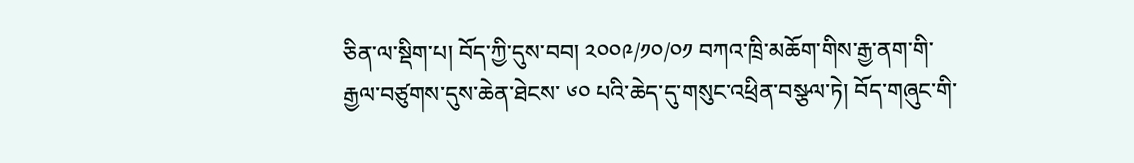ཅིན་ལ་སྡིག་པ། བོད་ཀྱི་དུས་བབ། ༢༠༠༩/༡༠/༠༡ བཀའ་ཁྲི་མཆོག་གིས་རྒྱ་ནག་གི་རྒྱལ་བཙུགས་དུས་ཆེན་ཐེངས་ ༦༠ པའི་ཆེད་དུ་གསུང་འཕྲིན་བསྩལ་ཏེ། བོད་གཞུང་གི་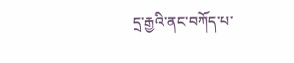དྲ་རྒྱའི་ནང་བཀོད་པ་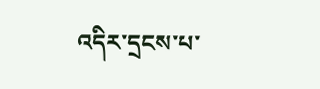འདིར་དྲངས་པ་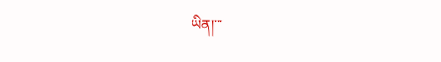ཡིན།་་་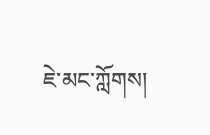ཇེ་མང་ཀློགས།